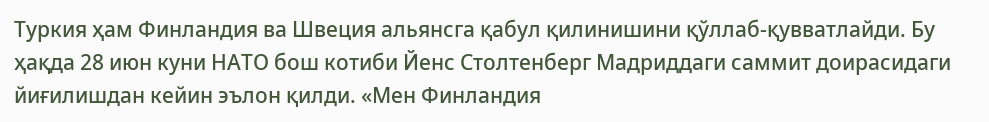Туркия ҳам Финландия ва Швеция альянсга қабул қилинишини қўллаб-қувватлайди. Бу ҳақда 28 июн куни НАТО бош котиби Йенс Столтенберг Мадриддаги саммит доирасидаги йиғилишдан кейин эълон қилди. «Мен Финландия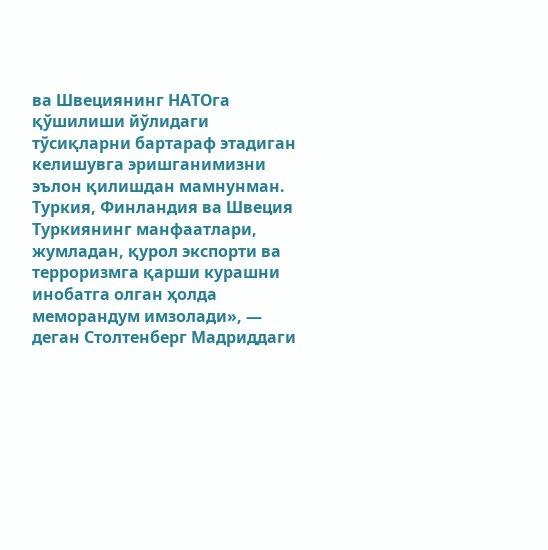ва Швециянинг НАТОга қўшилиши йўлидаги тўсиқларни бартараф этадиган келишувга эришганимизни эълон қилишдан мамнунман. Туркия, Финландия ва Швеция Туркиянинг манфаатлари, жумладан, қурол экспорти ва терроризмга қарши курашни инобатга олган ҳолда меморандум имзолади», — деган Столтенберг Мадриддаги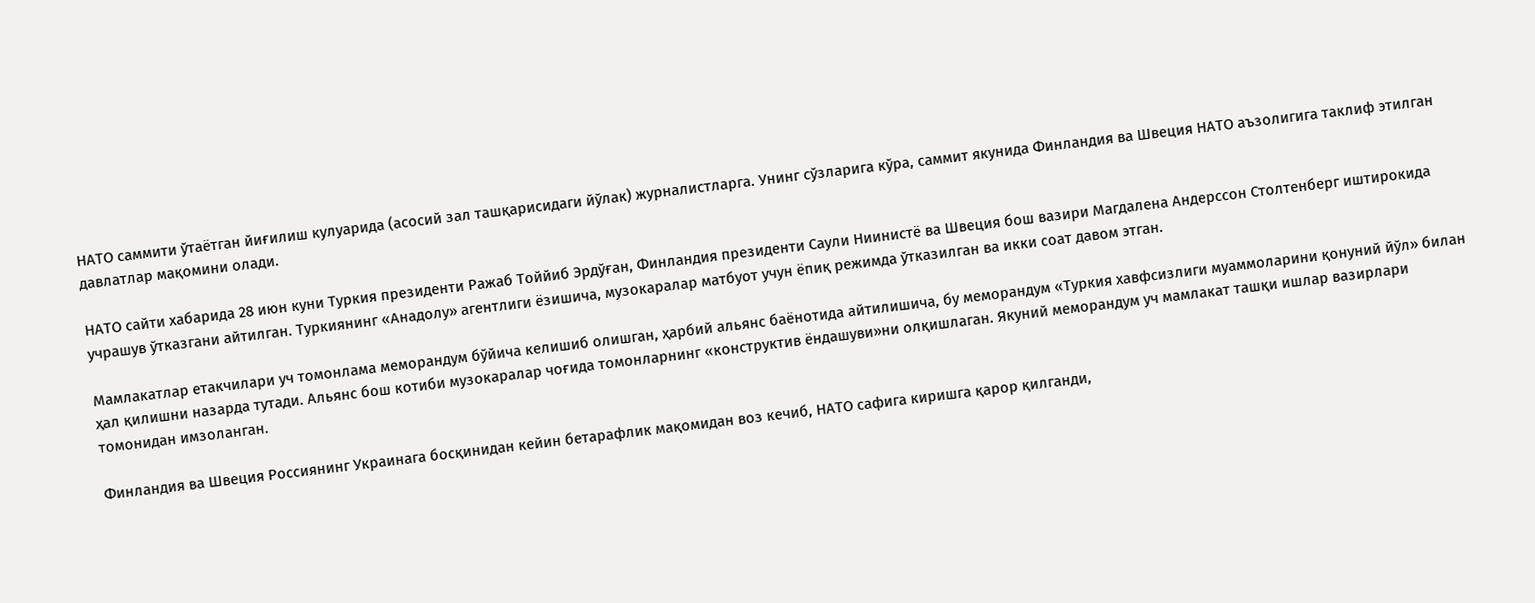НАТО саммити ўтаётган йиғилиш кулуарида (асосий зал ташқарисидаги йўлак) журналистларга. Унинг сўзларига кўра, саммит якунида Финландия ва Швеция НАТО аъзолигига таклиф этилган давлатлар мақомини олади.

НАТО сайти хабарида 28 июн куни Туркия президенти Ражаб Тоййиб Эрдўған, Финландия президенти Саули Ниинистё ва Швеция бош вазири Магдалена Андерссон Столтенберг иштирокида учрашув ўтказгани айтилган. Туркиянинг «Анадолу» агентлиги ёзишича, музокаралар матбуот учун ёпиқ режимда ўтказилган ва икки соат давом этган.

Мамлакатлар етакчилари уч томонлама меморандум бўйича келишиб олишган, ҳарбий альянс баёнотида айтилишича, бу меморандум «Туркия хавфсизлиги муаммоларини қонуний йўл» билан ҳал қилишни назарда тутади. Альянс бош котиби музокаралар чоғида томонларнинг «конструктив ёндашуви»ни олқишлаган. Якуний меморандум уч мамлакат ташқи ишлар вазирлари томонидан имзоланган.

Финландия ва Швеция Россиянинг Украинага босқинидан кейин бетарафлик мақомидан воз кечиб, НАТО сафига киришга қарор қилганди,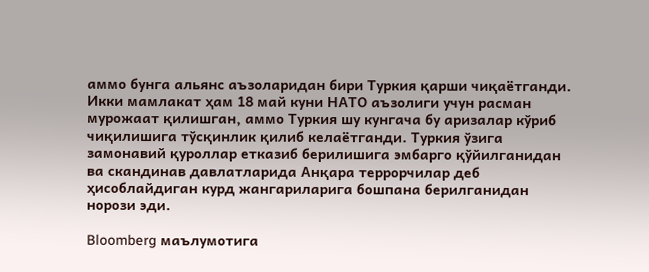аммо бунга альянс аъзоларидан бири Туркия қарши чиқаётганди. Икки мамлакат ҳам 18 май куни НАТО аъзолиги учун расман мурожаат қилишган, аммо Туркия шу кунгача бу аризалар кўриб чиқилишига тўсқинлик қилиб келаётганди. Туркия ўзига замонавий қуроллар етказиб берилишига эмбарго қўйилганидан ва скандинав давлатларида Анқара террорчилар деб ҳисоблайдиган курд жангариларига бошпана берилганидан норози эди.

Bloomberg маълумотига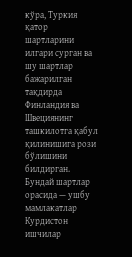кўра, Туркия қатор шартларини илгари сурган ва шу шартлар бажарилган тақдирда Финландия ва Швециянинг ташкилотга қабул қилинишига рози бўлишини билдирган. Бундай шартлар орасида — ушбу мамлакатлар Курдистон ишчилар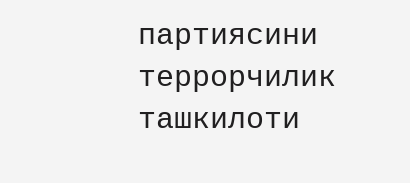партиясини террорчилик ташкилоти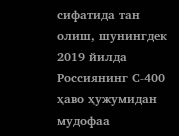сифатида тан олиш, шунингдек 2019 йилда Россиянинг С-400 ҳаво ҳужумидан мудофаа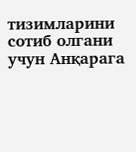тизимларини сотиб олгани учун Анқарага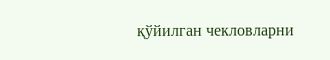қўйилган чекловларни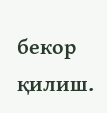бекор қилиш.